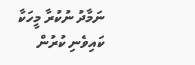ނަމާދު ނުކުރާ މީހަކާ ކައިވެނި ކުރުން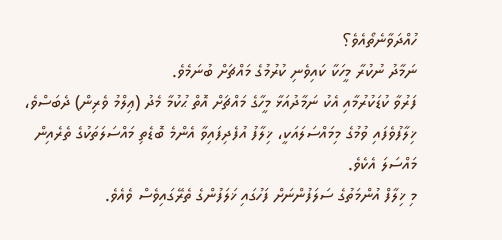ހުއްދަވާނެތޯއެވެ؟
ނަމާދު ނުކުރާ މީހަކާ ކައިވެނި ކުރުމުގެ މައްޗަށް ބުނަމެވެ.
ފަރުވާ ކުޑަކުރުމާއި އެކު ނަމާދުއަޅާ މީހާގެ މައްޗަށް އޮތް ޙުކުމާ މެދު (ޢިލްމު ވެރިން) ދެބަސްވެ، ޚިލާފުވެފައި ވުމުގެ މިމައްސަލައަކީ، ޚިލާފު އުފެދިފައިވާ އެންމެ ބޮޑެތި މައްސަލަތަކުގެ ތެރެއިން މައްސަލަ އެކެވެ.
މި ޚިލާފް އުންމަތުގެ ސަލަފުންނަށް ފަހުގައި ޚަލަފުންގެ ތެރޭގައިވެސް ވެއެވެ.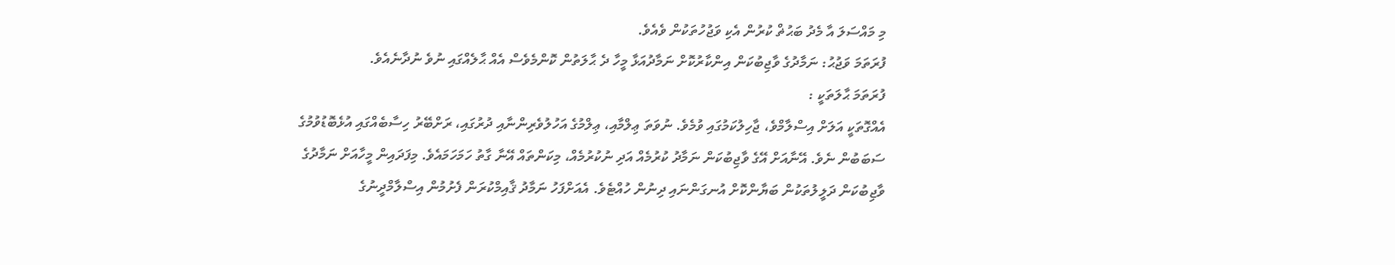މި މައްސަލަ އާ މެދު ބަޙުޡް ކުރުން އެކި ވަޖުހުތަކުން ވެއެވެ.
ފުރަތަމަ ވަޖުޙު: ނަމާދުގެ ވާޖިބުކަން އިންކާރުކޮށް ނަމާދުއަޅާ މީހާ ދެ ޙާލަތުން ކޮންމެވެސް އެއް ޙާލެއްގައި ނުވެ ނުދާނެއެވެ.
ފުރަތަމަ ޙާލަތަކީ :
އެއްގޮތަކީ އަލަށް އިސްލާމްވެ، ޖާހިލުކަމުގައި ވުމެވެ. ނުވަތަ ޢިލްމާއި، ޢިލްމުގެ އަހުލުވެރިންނާއި ދުރުގައި، ރަށްބޭރު ހިސާބެއްގައި އުޅެބޮޑުވުމުގެ ސަބަބުން ނެވެ. އޭނާއަށް އޭގެ ވާޖިބުކަން ނަމާދު ކުރުމެއް އަދި ނުކުރުމެއް، މިކަންތައް އޭނާ ގާތު ހަމަހަމައެވެ. މިފަދައިން މީހާއަށް ނަމާދުގެ ވާޖިބުކަން ދަލީލުތަކުން ބަޔާންކޮށް އުނގަންނައި ދިނުން ހުއްޓެވެ. އެއަށްފަހު ނަމާދު ޤާއިމްކުރަން ފެށުމުން އިސްލާމްދީނުގެ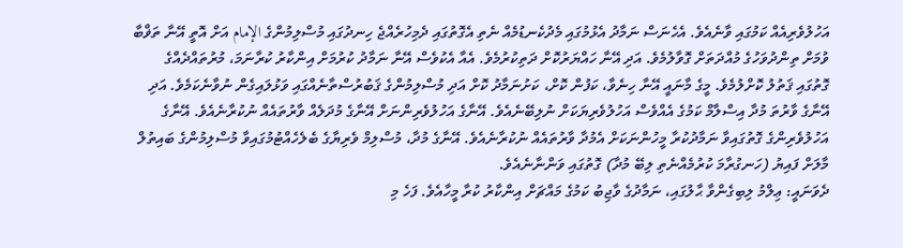އަހުލުވެރިއެއް ކަމުގައި ވާނެއެވެ. އެހެނަސް ނަމާދު އެޅުމުގައި މެދުކެނޑުމެއް ނެތި އެގޮތުގައި ދެމިހުރެއްޖެ ހިނދުގައި މުސްލިމުންގެ الإمام އަށް އޮތީ އޭނާ ތަޥްބާ ވުމަށް ތިންދުވަހުގެ މުއްދަތަށް ގޮވާލުމެވެ. އަދި އޭނާ ހައްޔަރުކޮށް ދަތިކުރުމެވެ. އެއާ އެކުވެސް އޭނާ ނަމާދު ކުރުމަށް އިންކާރު ކުރާނަމަ، މުރުތައްދެއްގެ ގޮތުގައި ޤަތުލު ކޮށްލުމެވެ. މީގެ މާނައީ އޭނާ ހިނެވާ، ކަފުން ކޮށް، ކަށުނަމާދު ކޮށް އަދި މުސްލިމުންގެ ޤަބުރުސްތާނެއްގައި ވަޅުލައިގެން ނުވާނެކަމެވެ. އަދި އޭނާގެ ވާރުތަ މުދާ އިސްލާމް ކަމުގެ އެއްވެސް އަހުލުވެރިޔަކަށް ނުލިބޭނެއެވެ. އޭނާގެ އަހުލުވެރިންނަށް އޭނާގެ މުދަލެއް ވާރުތައެއް ނުކުރާނެއެވެ. އޭނާގެ އަހުލުވެރިންގެ ގޮތުގައިވާ ނަމާދުކުރާ މީހުންނަކަށް އެމުދާ ވާރުތައެއް ނުކުރާނެއެވެ. އޭނާގެ މުދާ، މުސްލިމް ވެރިޔާގެ ބެލެހެއްޓުމުގައިވާ މުސްލިމުންގެ ބައިތުލް މާލަށް ފައިޔު (ހަނގުރާމަ ކުރުމެއްނެތި ލިބޭ މުދާ) ގޮތުގައި ވަންނާނެއެވެ.
ދެވަނައީ: ޢިލްމު ލިބިގެންވާ ޙާލުގައި، ނަމާދުގެ ވާޖިބު ކަމުގެ މައްޗަށް އިންކާރު ކުރާ މީހާއެވެ. ފަހެ މި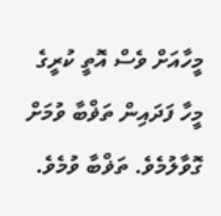މީހާއަށް ވެސް އޮތީ ކުރީގެ މީހާ ފަދައިން ތަޥްބާ ވުމަށް ގޮވާލުމެވެ. ތަޥްބާ ވުމެވެ.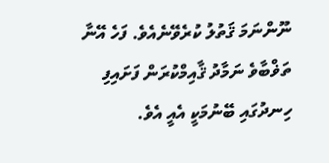ނޫންނަމަ ޤަތުލު ކުރެވޭނެއެވެ. ފަހެ އޭނާ ތަޥްބާވެ ނަމާދު ޤާއިމްކުރަން ފަށައިފި ހިނދުގައި ބޭނުމަކީ އެއީ އެވެ.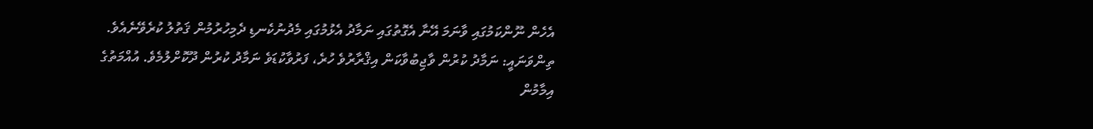އެހެން ނޫންކަމުގައި ވާނަމަ އޭނާ އެގޮތުގައި ނަމާދު އެޅުމުގައި މެދުނުކެނޑި ދެމިހުރުމުން ޤަތުލު ކުރެވޭނެއެވެ.
ތިންވަނައީ: ނަމާދު ކުރުން ވާޖިބުވާކަން އިޤްރާރުވެ ހުރެ، ފަރުވާކުޑަވެ ނަމާދު ކުރުން ދޫކޮށްލުމެވެ. އުއްމަތުގެ އިމާމުން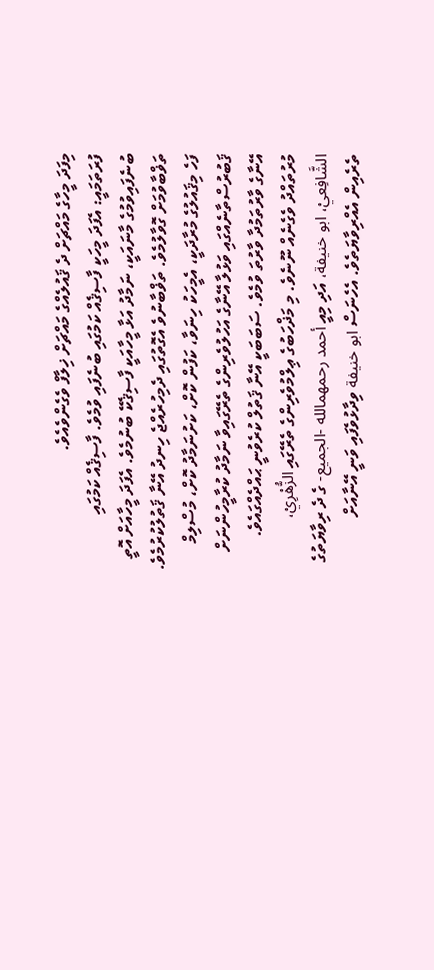މިފަދަ މީހާގެ މައްޗަށް ދެ ޤައުލެއްގެ މައްޗަށް ޚިލާފް ވެގެންވެއެވެ.
ފުރަތަމައީ: އެފަދަ މީހަކީ ފާސިޤެއް ކަމުގައި ބުނެފައި ވުމެވެ. ފާސިޤެއް ކަމުގައި ބުނެފައިވުމުގެ މާނައަކީ، ނަމާދު އަޅާ މީހާއަކީ ފާސިޤެކޭ ބުނުމެވެ. އެފަދަ މީހާއަށް އޮތީ ތަޥްބާވުމަށް ގޮވާލުމެވެ. ތަޥްބާނުވެ އެގޮތުގައި ދެމިހުރެއްޖެ ހިނދު އޭނާ ޤަތުލުކުރުމެވެ. ފަހެ މިޤައުލުގެ މުރާދަކީ، އެމީހަކު ހިނަވާ، ކަފުން ކޮށް، ކަށުނަމާދު ކޮށް، މުސްލިމް ޤަބުރުސްތާނެއްގައި ވަޅުލާ އޭނާގެ އަހުލުވެރިންގެ ތެރޭގައިވާ ނަމާދު ކުރާމީހުންނަށް އޭނާގެ ވާރުތަމުދާ ވާރުތަ ވުމެވެ. ސަބަބަކީ އޭނާ ޤަތުލް ކުރެވުނީ ޙައްދެއްގައެވެ. މުރުތައްދު ވެގެނެއް ނޫނެވެ. މި މަޛްހަބުގެ ޢިލްމުވެރިންގެ ތެރޭގައި الزُّهْرِيْ، الشَّافِعيْ، ابو خنيفة، އަދި މިއީ أحمد رحمهمالله -الجميع- ގެ ދެ ރިވާޔަތުގެ ތެރެއިން އެއްރިވާޔަތެވެ. އެހެނަސް ابو خنيفة ވިދާޅުވެފައި ވަނީ އޭނާއަށް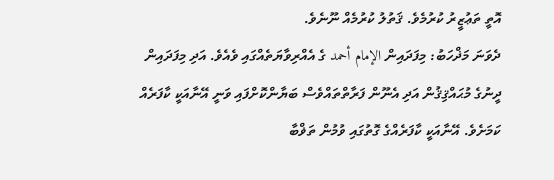އޮތީ ތަޢުޒީރު ކުރުމެވެ. ޤަތުލު ކުރުމެއް ނޫނެވެ.
ދެވަނަ މަޛްހަބު: މިފަދައިން الإمام أحمد ގެ އެއްރިވާޔަތެއްގައި ވެއެވެ. އަދި މިފަދައިން ދީނުގެ މުޙައްޤިޤުން އަދި އެނޫން ފަރާތްތައްވެސް ބަޔާންކޮށްފައި ވަނީ އޭނާއަކީ ކާފަރެއް ކަމަށެވެ. އޭނާއަކީ ކާފަރެއްގެ ގޮތުގައި ވުމުން ތަޥްބާ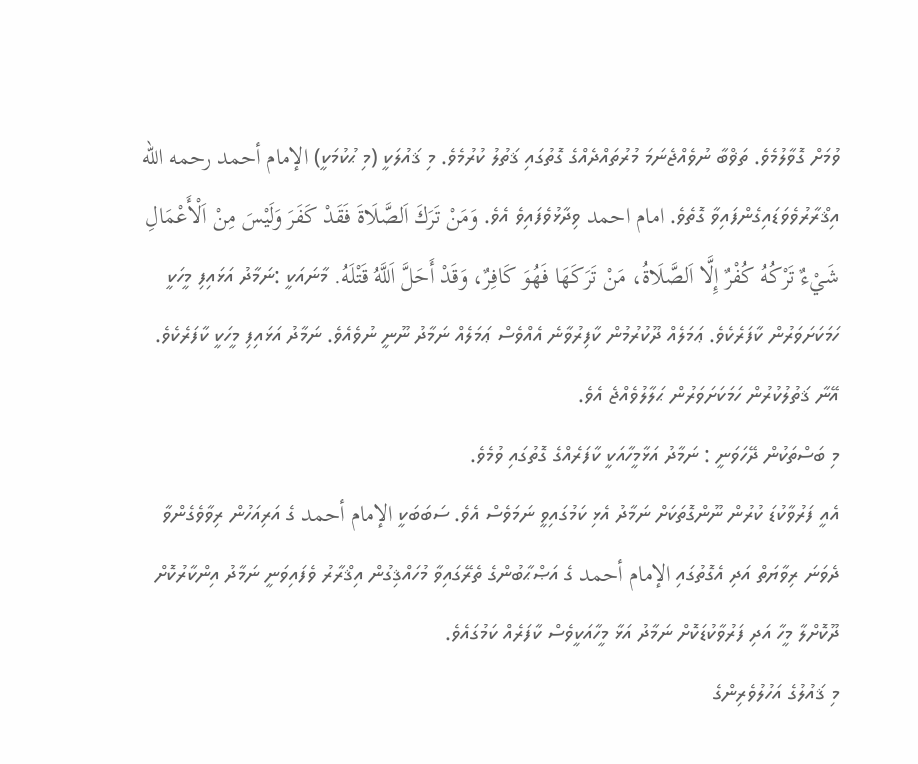ވުމަށް ގޮވާލުމެވެ. ތަޥްބާ ނުވެއްޖެނަމަ މުރުތައްދެއްގެ ގޮތުގައި ޤަތުލު ކުރުމެވެ. މި ޤައުލަކީ (މި ޙުކުމަކީ) الإمام أحمد رحمه الله އިޤްރާރުވެވަޑައިގެންފައިވާ ގޮތެވެ. امام احمد ވިދާޅުވެފައިވެ އެވެ. وَمَنْ تَرَكَ اَلصَّلَاةَ فَقَدْ كَفَرَ وَلَيْسَ مِنْ اَلْأَعْمَالِ شَيْءٌ تَرْكُهُ كُفْرٌ إِلَّا اَلصَّلَاةُ، مَنْ تَرَكَهَا فَهُوَ كَافِرٌ، وَقَدْ أَحَلَّ اَللَّهُ قَتْلَهُ. މާނައަކީ :ނަމާދު އަޅައިފި މީހަކީ ހަމަކަށަވަރުން ކާފަރެކެވެ. ޢަމަލެއް ދޫކުރުމުން ކާފިރުވާނެ އެއްވެސް ޢަމަލެއް ނަމާދު ނޫނީ ނުވެއެވެ. ނަމާދު އަޅައިފި މީހަކީ ކާފަރެކެވެ. އޭނާ ޤަތުލުކުރުން ހަމަކަށަވަރުން ޙަލާލުވެއްޖެ އެވެ.
މި ބަސްތަކުން ދޭހަވަނީ : ނަމާދު އަޅާމީހާއަކީ ކާފަރެއްގެ ގޮތުގައި ވުމެވެ.
އެއީ ފަރުވާކުޑަ ކުރުން ނޫންގޮތަކަށް ނަމާދު އެޅި ކަމުގައިވީ ނަމަވެސް އެވެ. ސަބަބަކީ الإمام أحمد ގެ އަރިއަހުން ރިވާވެގެންވާ ދެވަނަ ރިވާޔަތް އަދި އެގޮތުގައި الإمام أحمد ގެ އަޞްޙާބުންގެ ތެރޭގައިވާ މުހައްޤިގުން އިޤްރާރު ވެފައިވަނީ ނަމާދު އިންކާރުކޮށް ދޫކޮށްލާ މީހާ އަދި ފަރުވާކުޑަކޮށް ނަމާދު އަޅާ މީހާއަކީވެސް ކާފަރެއް ކަމުގައެވެ.
މި ޤައުލުގެ އަހުލުވެރިންގެ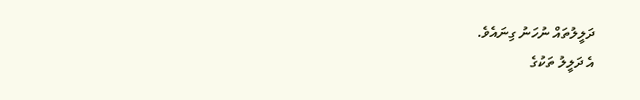ދަލީލުތައް ނުހަނު ގިނައެވެ.
އެ ދަލީލު ތަކުގެ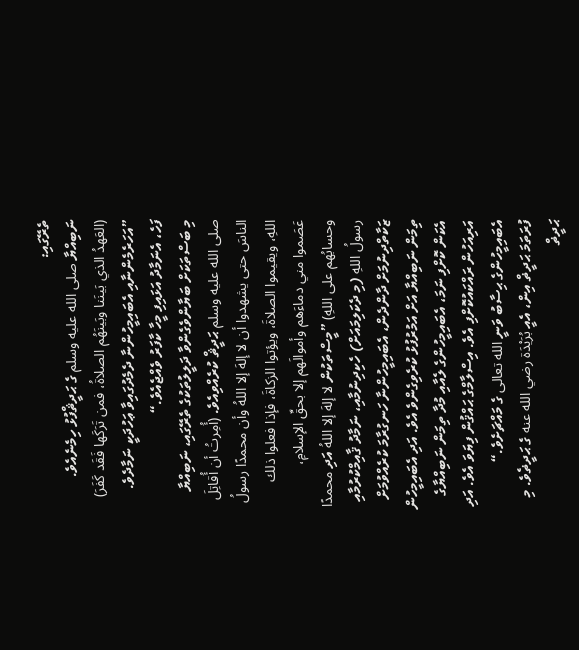ތެރޭގައި:
ނަބިއްޔާ صلى الله عليه وسلم ގެ ޙަދީޘްފުޅު ހިމެނެއެވެ. (العَهدُ الذي بَينَنا وبَينَهُم الصلاةُ، فمن تَرَكَها فَقَد كَفَرَ) ”އަހަރެމެންނާއި އެބައިމީހުންނާ ދެމެދުގައިވާ ޢަހުދަކީ ނަމާދެވެ. ފަހެ، އެނަމާދު އަޅައިފި މީހާ ކާފަރު ވެއްޖެއެވެ.“
މި ބަސްތަކަށް ބަޔާންވެގެންވާ ދަލީލުތަކުގެ ތެރޭގައި، ނަބިއްޔާ صلى الله عليه وسلم ޙަދީޘް ކުރެއްވިއެވެ. (أُمِرتُ أن أُقاتِلَ الناسَ حتى يشهدوا أن لا إلهَ إلا اللهُ وأن محمدًا رسولُ اللهِ، ويقيموا الصلاةَ، ويؤتوا الزكاةَ، فإذا فعلوا ذلك عَصَموا مني دماءَهم وأموالَهم إلا بحقِّ الإسلامِ، وحسابُهم على اللهِ) ”މީސްތަކުން لا إلهَ إلا اللهُ އަދި محمدًا رسولُ اللهِ (މި ދެކަލިމައަށް) ހެކިދިނުމާއި، ނަމާދު ޤާއިމްކުރުމާއި ޒަކާތްދިނުމަށް ދާންދެން، އެބައިމީހުންނާ ހަނގުރާމަ ކުރެއްވުމަށް ތިމަން ނަބިއްޔާ އަށް އަމުރުފުޅު ކުރެވިގެންވެ އެވެ. އަދި އެބައިމީހުން އެކަން ކޮށްފި ނަމަ، އެބައިމީހުންގެ ލެއާއި މުދާ ތިމަން ނަބިއްޔާގެ އަރިއަހުން ރައްކައުކޮށްފި އެވެ. އިސްލާމްގެ ޙައްޤުން ފިޔަވަ އެވެ. އަދި އެބައިމީހުންގެ ޙިސާބު ވަނީ الله تعالى ގެ މައްޗަށެވެ.“
ފުރަތަމަ ޙަދީޡް އިން، އެއީ بُرَيْدَة رضي الله عنه ގެ ޙަދީޡެވެ. މި ޙަދީޡް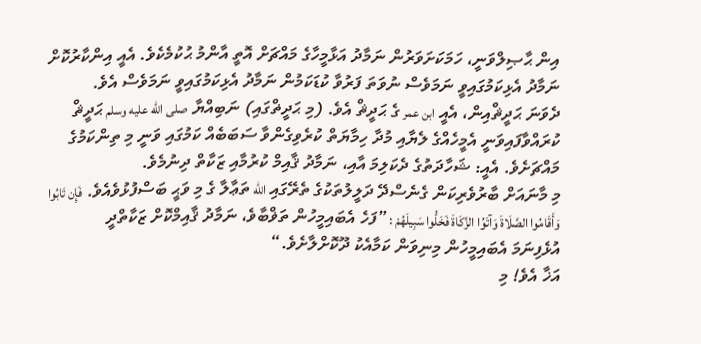އިން ޙާޞިލްވަނީ، ހަމަކަށަވަރުން ނަމާދު އަޅާމީހާގެ މައްޗަށް އޮތީ އާންމު ޙުކުމެކެވެ. އެއީ އިންކާރުކޮށް ނަމާދު އެޅިކަމުގައިވީ ނަމަވެސް ނުވަތަ ފަރުވާ ކުޑަކަމުން ނަމާދު އެޅިކަމުގައިވީ ނަމަވެސް އެވެ.
ދެވަނަ ޙަދީޘްއިން، އެއީ ابن عمر ގެ ޙަދީޘް އެވެ. (މި ޙަދީޡްގައި) ނަބިއްޔާ صلى الله عليه وسلم ޙަދީޘް ކުރައްވާފައިވަނީ އެމީހެއްގެ ލެޔާއި މުދާ ހިމާޔަތް ކުރެވިގެންވާ ސަބަބެއް ކަމުގައި ވަނީ މި ތިންކަމުގެ މައްޗަށެވެ. އެއީ: ޝަހާދަތުގެ ދެކަލިމަ އާއި، ނަމާދު ޤާއިމް ކުރުމާއި ޒަކާތް ދިނުމެވެ.
މި މާނައަށް ބާރުވެރިކަން ގެނެސްދޭ ދަލީލުތަކުގެ ތެރޭގައި الله ތަޢާލާ ގެ މި ވަޙީ ބަސްފުޅުވެއެވެ. فَإِن تَابُوا وَأَقَامُوا الصَّلَاةَ وَآتَوُا الزَّكَاةَ فَخَلُّوا سَبِيلَهُمْ : ”ފަހެ އެބައިމީހުން ތަޥްބާވެ، ނަމާދު ޤާއިމްކޮށް ޒަކާތްދީ އުޅެފިނަމަ އެބައިމީހުން މިނިވަން ކަމާއެކު ދޫކޮށްލާށެވެ.“
އަޚާ އެވެ! މި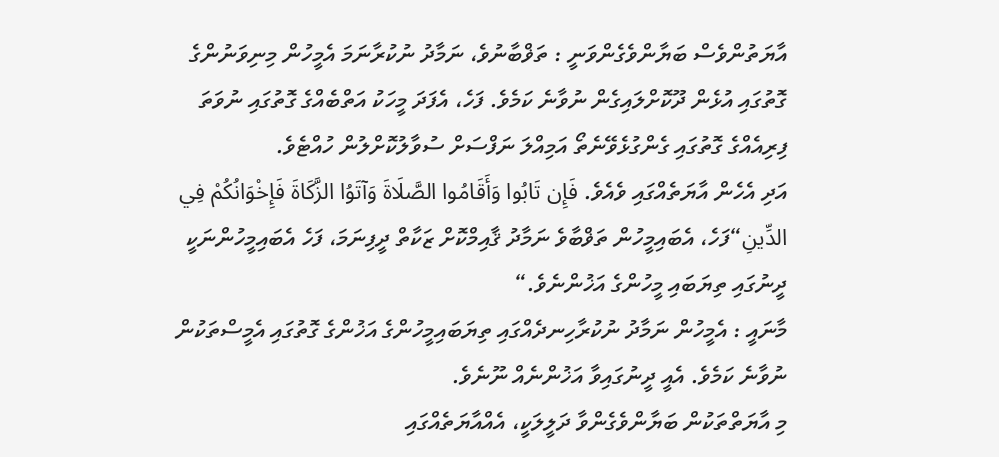އާޔަތުންވެސް ބަޔާންވެގެންވަނީ : ތަޥްބާނުވެ، ނަމާދު ނުކުރާނަމަ އެމީހުން މިނިވަނުންގެ ގޮތުގައި އުޅެން ދޫކޮށްލައިގެން ނުވާނެ ކަމެވެ. ފަހެ، އެފަދަ މީހަކު އަތްބެއްގެ ގޮތުގައި ނުވަތަ ފިރިއެއްގެ ގޮތުގައި ގެންގުޅެވޭނެތޯ އަމިއްލަ ނަފްސަށް ސުވާލުކޮށްލުން ހުއްޓެވެ.
އަދި އެހެން އާޔަތެއްގައި ވެއެވެ. فَإِن تَابُوا وَأَقَامُوا الصَّلَاةَ وَآتَوُا الزَّكَاةَ فَإِخْوَانُكُمْ فِي الدِّينِ“ފަހެ، އެބައިމީހުން ތަޥްބާވެ ނަމާދު ޤާއިމްކޮށް ޒަކާތް ދީފިނަމަ، ފަހެ އެބައިމީހުންނަކީ ދީނުގައި ތިޔަބައި މީހުންގެ އަޚުންނެވެ.“
މާނައީ : އެމީހުން ނަމާދު ނުކުރާހިނދެއްގައި ތިޔަބައިމީހުންގެ އަޚުންގެ ގޮތުގައި އެމީސްތަކުން ނުވާނެ ކަމެވެ. އެއީ ދީނުގައިވާ އަޚުންނެއް ނޫނެވެ.
މި އާޔަތްތަކުން ބަޔާންވެގެންވާ ދަލީލަކީ، އެއްއާޔަތެއްގައި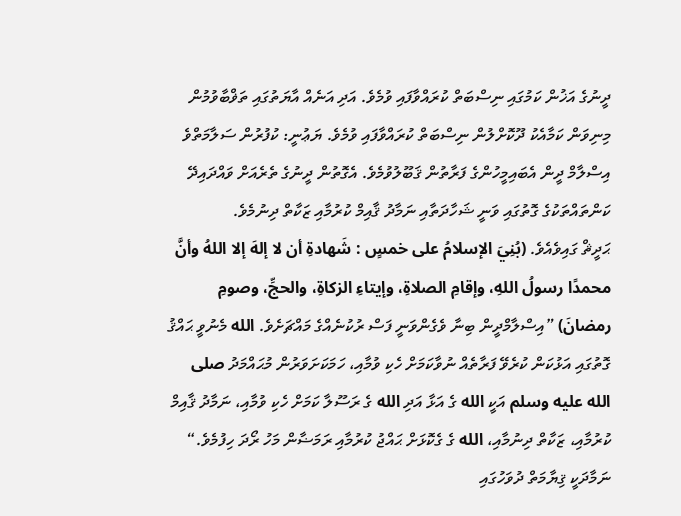ދީނުގެ އަޚުން ކަމުގައި ނިސްބަތް ކުރައްވާފައި ވުމެވެ. އަދި އަނެއް އާޔަތުގައި ތަޥްބާވުމުން މިނިވަން ކަމާއެކު ދޫކޮށްލުން ނިސްބަތް ކުރައްވާފައި ވުމެވެ. ޔަޢުނީ: ކުފުރުން ސަލާމަތްވެ އިސްލާމް ދީން އެބައިމީހުންގެ ފަރާތުން ޤަބޫލުވުމެވެ. އެގޮތުން ދީނުގެ ތެރެއަށް ވައްދައިދޭ ކަންތައްތަކުގެ ގޮތުގައި ވަނީ ޝަހާދަތާއި ނަމާދު ޤާއިމް ކުރުމާއި ޒަކާތް ދިނުމެވެ.
ޙަދީޘް ގައިވެއެވެ. (بُنِيَ الإسلامُ على خمسٍ : شَهادةِ أن لا إلهَ إلا اللهُ وأنَّ محمدًا رسولُ اللهِ، وإقامِ الصلاةِ، وإيتاءِ الزكاةِ، والحجِّ، وصومِ رمضانَ) ”އިސްލާމްދީން ބިނާ ވެގެންވަނީ ފަސް ރުކުނެއްގެ މައްޗަށެވެ. الله މެނުވީ ޙައްޤު ގޮތުގައި އަޅުކަން ކުރެވޭ ފަރާތެއް ނުވާކަމަށް ހެކި ވުމާއި، ހަމަކަށަވަރުން މުޙައްމަދު صلى الله عليه وسلم އަކީ الله ގެ އަޅާ އަދި الله ގެ ރަސޫލާ ކަމަށް ހެކި ވުމާއި، ނަމާދު ޤާއިމް ކުރުމާއި، ޒަކާތް ދިނުމާއި، الله ގެ ގެކޮޅަށް ޙައްޖު ކުރުމާއި ރަމަޟާން މަހު ރޯދަ ހިފުމެވެ.“
ނަމާދަކީ ޤިޔާމަތް ދުވަހުގައި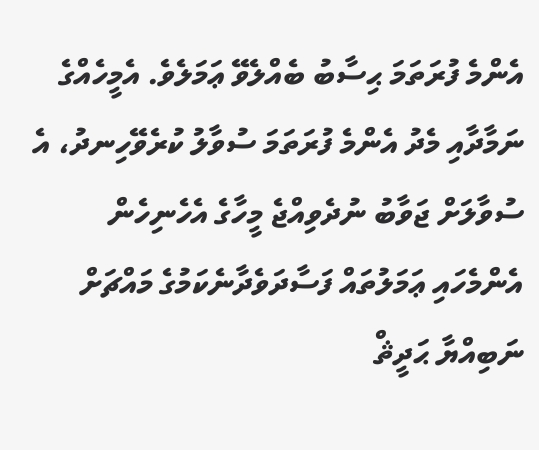އެންމެ ފުރަތަމަ ޙިސާބު ބެއްލެވޭ ޢަމަލެވެ. އެމީހެއްގެ ނަމާދާއި މެދު އެންމެ ފުރަތަމަ ސުވާލު ކުރެވޭހިނދު، އެ ސުވާލަށް ޖަވާބު ނުދެވިއްޖެ މީހާގެ އެހެނިހެން އެންމެހައި ޢަމަލުތައް ފަސާދަވެދާނެކަމުގެ މައްޗަށް ނަބިއްޔާ ޙަދީޘް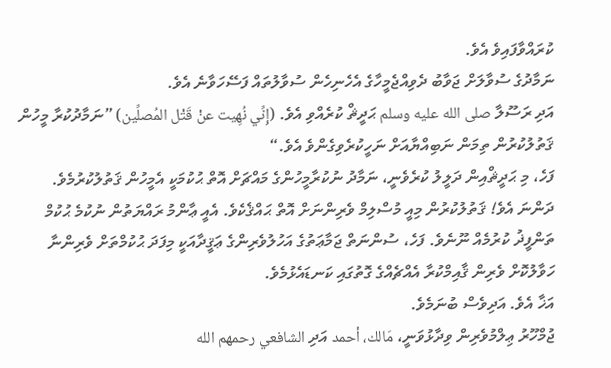ކުރައްވާފައިވެ އެވެ.
ނަމާދުގެ ސުވާލަށް ޖަވާބު ދެވިއްޖެމީހާގެ އެހެނިހެން ސުވާލުތައް ފަސޭހަވާނެ އެވެ.
އަދި ރަސޫލާ صلى الله عليه وسلم ޙަދީޘް ކުރެއްވި އެވެ. (إِنِّي نُهِيت عنْ قَتْل المُصلِّين) ”ނަމާދުކުރާ މީހުން ޤަތުލުކުރުން ތިމަން ނަބިއްޔާއަށް ނަހީކުރެވިގެންވެ އެވެ.“
ފަހެ، މި ޙަދީޘްއިން ދަލީލު ކުރެވެނީ، ނަމާދު ނުކުރާމީހުންގެ މައްޗަށް އޮތް ޙުކުމަކީ އެމީހުން ޤަތުލުކުރުމެވެ.
ދަންނަ އެވެ! ޤަތުލުކުރުން މިއީ މުސްލިމް ވެރިންނަށް އޮތް ޙައްޤެކެވެ. އެއީ ޢާންމު ރައްޔަތުން ނުކުމެ ޙުކުމް ތަންފީޛު ކުރުމެއް ނޫނެވެ. ފަހެ، ސުންނަތް ޖަމާޢަތުގެ އަހުލުވެރިންގެ ޢަޤީދާއަކީ މިފަދަ ޙުކުމްތަށް ވެރިންނާ ހަވާލުކޮށް ވެރިން ޤާއިމްކުރާ އެއްޗެއްގެ ގޮތުގައި ކަނޑައެޅުމެވެ.
އަޚާ އެވެ. އަދިވެސް ބުނަމެވެ.
ޖުމްހޫރު ޢިލްމުވެރިން ވިދާޅުވަނީ، مَالك، أحمد އަދި الشافعي رحمهم الله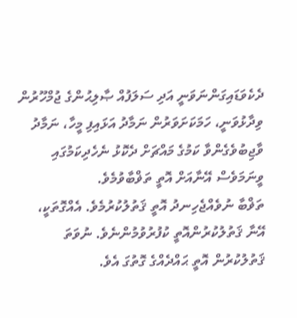ދެކެވަޑައިގަންނަވަނީ އަދި ސަލަފުއް ޞާލިޙުންގެ ޖުމްހޫރުން ވިދާޅުވަނީ، ހަމަކަށަވަރުން ނަމާދު އަޅައިފި މީހާ، ނަމާދު ވާޖިބުވެގެންވާ ކަމުގެ މައްޗަށް ދެކޮޅު ނެހެދިކަމުގައި ވީނަމަވެސް އޭނާއަށް އޮތީ ތަޥްބާވުމެވެ.
ތަޥްބާ ނުވެއްޖެހިނދު އޮތީ ޤަތުލުކުރުމެވެ. އެއްގޮތަކީ، އޭނާ ޤަތުލުކުރުންއޮތީ ކުފުރުވުމުންނެވެ. ނުވަތަ ޤަތުލުކުރުން އޮތީ ޙައްދެއްގެ ގޮތުގަ އެވެ.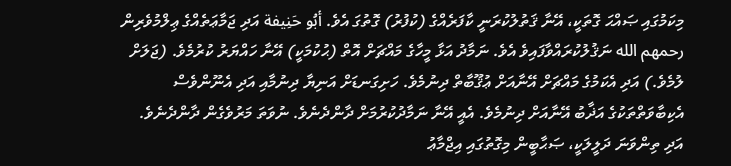މިކަމުގައި ޞައްޙަ ގޮތަކީ، އޭނާ ޤަތުލުކުރަނީ ކާފަރެއްގެ (ކުފުރު) ގޮތުގަ އެވެ. أبُو حَنِيفة އަދި ޖަމާޢަތެއްގެ ޢިލްމުވެރިން رحمهم الله ނަޤުލުކުރައްވާފައިވެ އެވެ. ނަމާދު އަޅާ މީހާގެ މައްޗަށް އޮތް (ޙުކުމަކީ) އޭނާ ހައްޔަރު ކުރުމެވެ. (ޖަލަށް ލުމެވެ.) އަދި އެކަމުގެ މައްޗަށް އޭނާއަށް ޢުޤޫބާތް ދިނުމެވެ. ހަށިގަނޑަށް އަނިޔާ ދިނުމާއި އަދި އެނޫންވެސް އެކިބާވަތްތަކުގެ އަޛާބު އޭނާއަށް ދިނުމެވެ. އެއީ އޭނާ ނަމާދުކުރުމަށް ދާންދެނެވެ. ނުވަތަ މަރުވެގެން ދާންދެނެވެ.
އަދި ތިންވަނަ ދަލީލަކީ، ޞަޙާބީން މިގޮތުގައި އިޖްމާޢު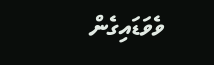ވެވަޑައިގެން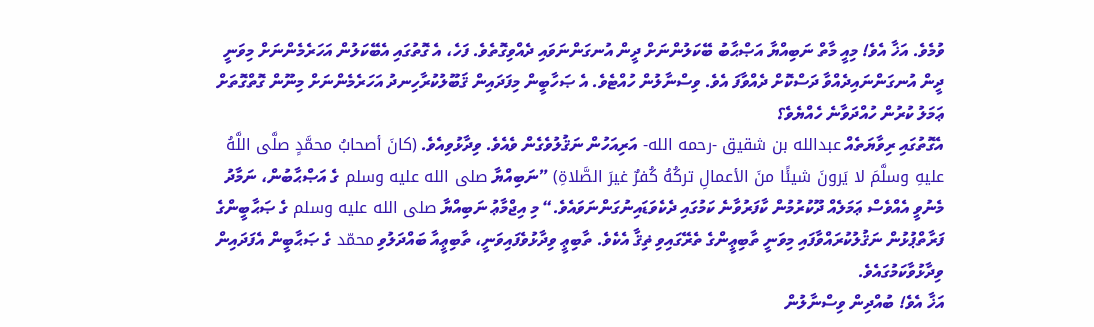ވުމެވެ. އަޚާ އެވެ! މިއީ މާތް ނަބިއްޔާ އަޞްޙާބު ބޭކަލުންނަށް ދީން އުނގަންނަވައި ދެއްވިގޮތެވެ. ފަހެ، އެ ގޮތުގައި އެބޭކަލުން އަހަރެމެންނަށް މިވަނީ ދީން އުނގަންނައިދެއްވާ ދަސްކޮށް ދެއްވާފަ އެވެ. ވިސްނާލުން ހުއްޓެވެ. އެ ޞަހާބީން މިފަދައިން ޤަބޫލުކުރާހިނދު އަހަރެމެންނަށް މިނޫން ގޮތްގޮތަށް ޢަމަލު ކުރުން ހުއްދަވާނެ ހެއްޔެވެ؟
އެގޮތުގައި ރިވާޔަތެއް عبدالله بن شقيق -رحمه الله- އަރިއަހުން ނަޤުލުވެގެން ވެއެވެ. ވިދާޅުވިއެވެ. (كانَ أصحابُ محمَّدٍ صلَّى اللَّهُ عليهِ وسلَّمَ لا يَرونَ شيئًا منَ الأعمالِ تركُهُ كُفرٌ غيرَ الصَّلاةِ) ”ނަބިއްޔާ صلى الله عليه وسلم ގެ އަޞްޙާބުން، ނަމާދު މެނުވީ އެއްވެސް ޢަމަލެއް ދޫކުރުމުން ކާފަރުވާނެ ކަމުގައި ދެކެވަޑައިނުގަންނަވައެވެ.“ މި އިޖްމާޢު ނަބިއްޔާ صلى الله عليه وسلم ގެ ޞަޙާބީންގެ ފަރާތްޕުޅުން ނަޤުލުކުރައްވާފައި މިވަނީ ތާބިޢީންގެ ތެރޭގައިވި ޡިޤާ އެކެވެ. ތާބިޢީ ވިދާޅުވެފައިވަނީ، ތާބިޢީއާ ބައްދަލުވި محمّد ގެ ޞަޙާބީން އެފަދައިން ވިދާޅުވާކަމުގައެވެ.
އަޚާ އެވެ! ބުއްދިން ވިސްނާލުން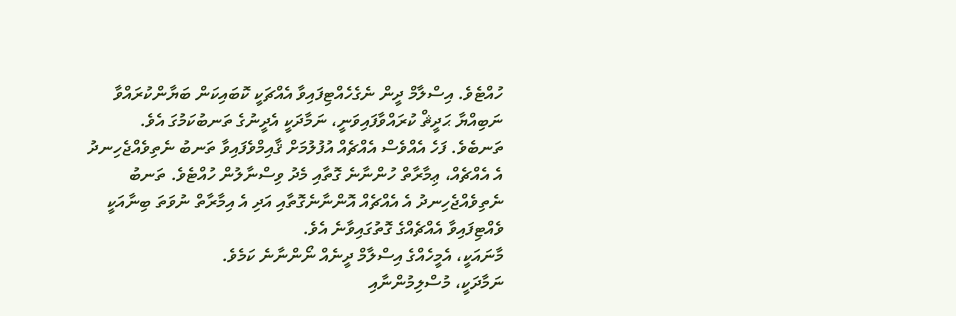ހުއްޓެވެ. އިސްލާމް ދީން ނެގެހެއްޓިފައިވާ އެއްޗަކީ ކޮބައިކަން ބަޔާންކުރައްވާ ނަބިއްޔާ ޙަދީޘް ކުރައްވާފައިވަނީ، ނަމާދަކީ އެދީނުގެ ތަނބުކަމުގަ އެވެ. ތަނބެވެ. ފަހެ އެއްވެސް އެއްޗެއް އުފުލުމަށް ޤާއިމްވެފައިވާ ތަނބު ނެތިވެއްޖެހިނދު އެ އެއްޗެއް، ޢިމާރާތް ހުންނާނެ ގޮތާއި މެދު ވިސްނާލުން ހުއްޓެވެ. ތަނބު ނެތިވެއްޖެހިނދު އެ އެއްޗެއް އޮންނާނެގޮތާއި އަދި އެ އިމާރާތް ނުވަތަ ބިނާއަކީ ވެއްޓިފައިވާ އެއްޗެއްގެ ގޮތުގައިވާނެ އެވެ.
މާނައަކީ، އެމީހެއްގެ އިސްލާމް ދީނެއް ނޯންނާނެ ކަމެވެ.
ނަމާދަކީ، މުސްލިމުންނާއި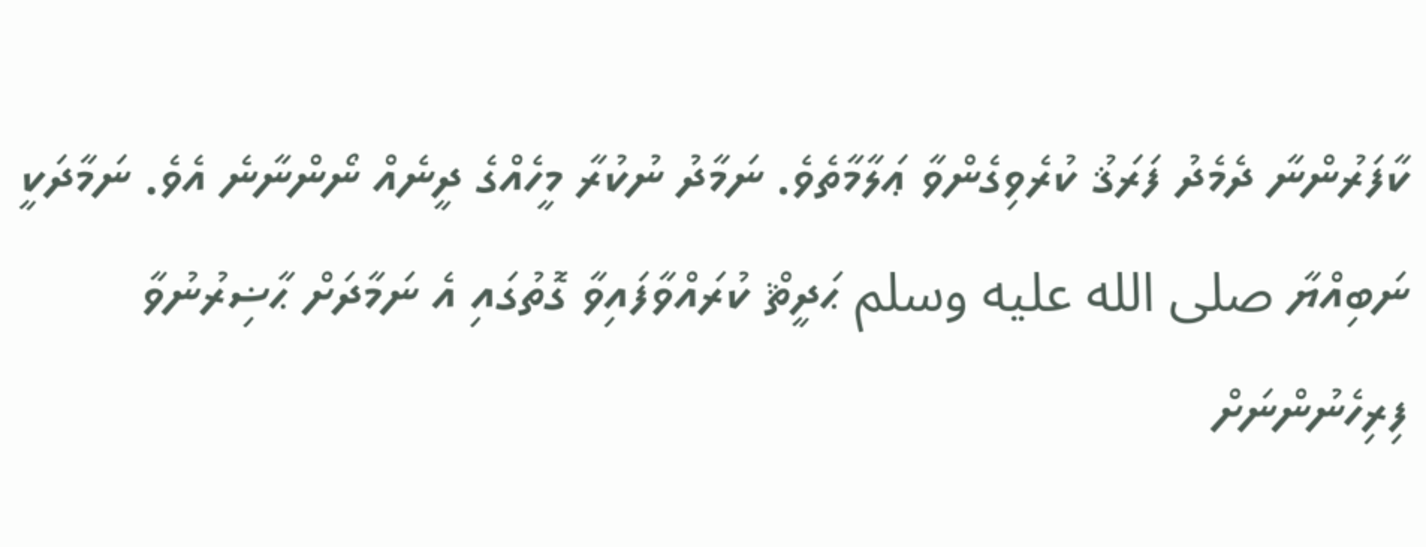ކާފަރުންނާ ދެމެދު ފަރަޤު ކުރެވިގެންވާ ޢަލާމާތެވެ. ނަމާދު ނުކުރާ މީހެއްގެ ދީނެއް ނޯންނާނެ އެވެ. ނަމާދަކީ ނަބިއްޔާ صلى الله عليه وسلم ޙަދީޘް ކުރައްވާފައިވާ ގޮތުގައި އެ ނަމާދަށް ޙާޟިރުނުވާ ފިރިހެނުންނަށް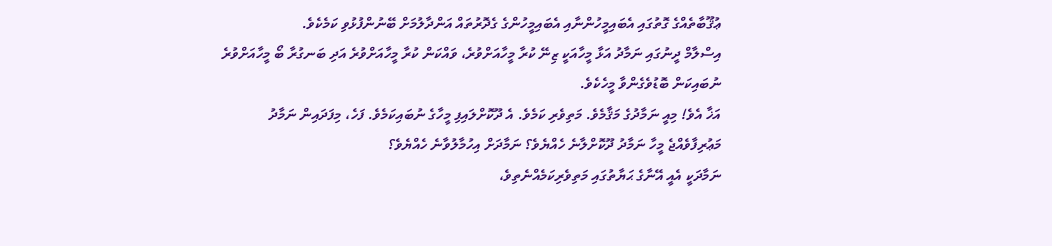ޢުޤޫބާތެއްގެ ގޮތުގައި އެބައިމީހުންނާއި އެބައިމީހުންގެ ގެދޮރުތައް އަންދާލުމަށް ބޭނުންފުޅުވި ކަމެކެވެ.
އިސްލާމް ދީނުގައި ނަމާދު އަޅާ މީހާއަކީ ޒިނޭ ކުރާ މީހާއަށްވުރެ، ވައްކަން ކުރާ މީހާއަށްވުރެ އަދި ބަނގުރާ ބޯ މީހާއަށްވުރެ ނުބައިކަން ބޮޑުވެގެންވާ މީހެކެވެ.
އަޚާ އެވެ! މިއީ ނަމާދުގެ މަޤާމެވެ. މަތިވެރި ކަމެވެ. އެ ދޫކޮށްލައިފި މީހާގެ ނުބައިކަމެވެ. ފަހެ، މިފަދައިން ނަމާދު މަޢުރިފާވެއްޖެ މީހާ ނަމާދު ދޫކޮށްލާނެ ހެއްޔެވެ؟ ނަމާދަށް އިހުމާލުވާނެ ހެއްޔެވެ؟
ނަމާދަކީ އެއީ އޭނާގެ ޙަޔާތުގައި މަތިވެރިކަމެއްނެތިވެ،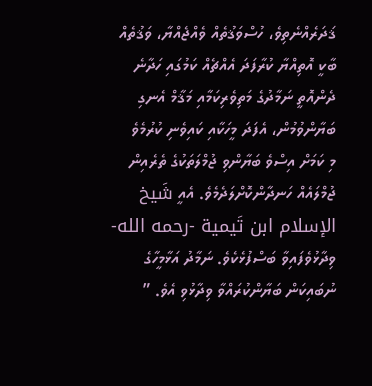ޤަދަރެއްނެތިވެ، ހުސްވަޤުތެއް ވެއްޖެއްޔާ، ވަޤުތެއް ބާކީ އޮތިއްޔާ ކުރާފަދަ އެއްޗެއް ކަމުގައި ހަދާނެ
ދެންއޮތީ ނަމާދުގެ މަތިވެރިކަމާއި މަޤާމް އެނގި ބަޔާންވުމުން، އެފަދަ މީހަކާއި ކައިވެނި ކުރުމެވެ
މި ކަމަށް އިސްވެ ބަޔާންވި ޖުމްލަތަކުގެ ތެރެއިން ޖުމްލައެއް ހަނދާންކޮށްލަދެމެވެ. އެއީ شَيخ الإسلام ابن تَيمية -رحمه الله- ވިދާޅުވެފައިވާ ބަސްފުޅެކެވެ. ނަމާދު އަޅާމީހާގެ ނުބައިކަން ބަޔާންކުރައްވާ ވިދާޅުވި އެވެ. ”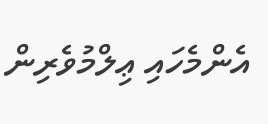އެންމެހައި ޢިލްމުވެރިން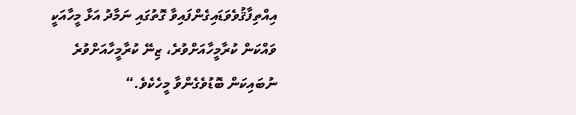އިއްތިފާޤުވެވަޑައިގެންފައިވާ ގޮތުގައި ނަމާދު އަޅާ މީހާއަކީ ވައްކަން ކުރާމީހާއަށްވުރެ، ޒިނޭ ކުރާމީހާއަށްވުރެ ނުބައިކަން ބޮޑުވެގެންވާ މީހެކެވެ.“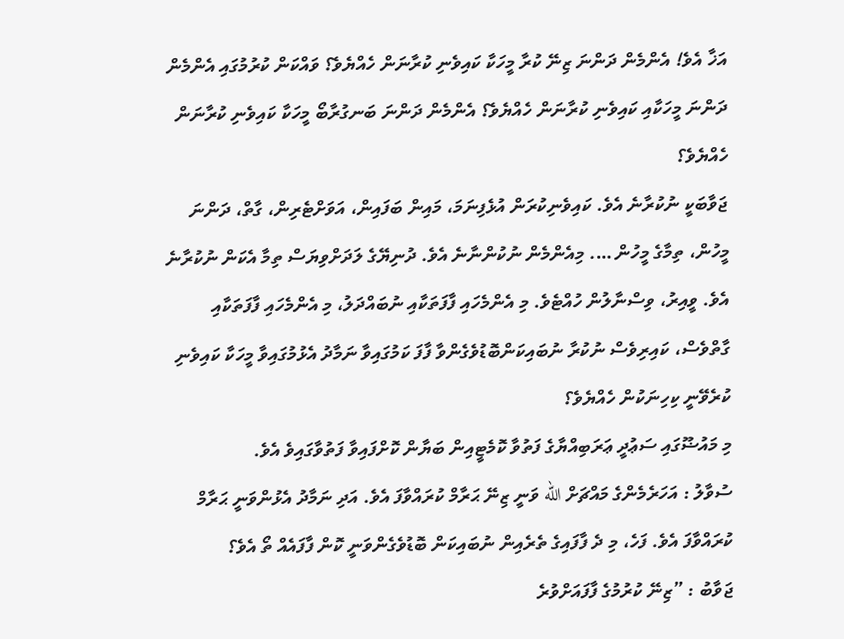އަޚާ އެވެ! އެންމެން ދަންނަ ޒިނޭ ކުރާ މީހަކާ ކައިވެނި ކުރާނަން ހެއްޔެވެ؟ ވައްކަން ކުރުމުގައި އެންމެން ދަންނަ މީހަކާއި ކައިވެނި ކުރާނަން ހެއްޔެވެ؟ އެންމެން ދަންނަ ބަނގުރާބޯ މީހަކާ ކައިވެނި ކުރާނަން ހެއްޔެވެ؟
ޖަވާބަކީ ނުކުރާނެ އެވެ. ކައިވެނިކުރަން އުޅެފިނަމަ، މައިން ބަފައިން، އަވަށްޓެރިން، ގާތް، ދަންނަ މީހުން، ތިމާގެ މީހުން …. މިއެންމެން ނުކުންނާނެ އެވެ. ދުނިޔޭގެ ލަދަށްވިޔަސް ތިމާ އެކަން ނުކުރާނެ އެވެ. ވީއިރު، ވިސްނާލުން ހުއްޓެވެ. މި އެންމެހައި ފާފަތަކާއި ނުބައްދަލު، މި އެންމެހައި ފާފަތަކާއި ގާތްވެސް، ކައިރިވެސް ނުކުރާ ނުބައިކަންބޮޑުވެގެންވާ ފާފަ ކަމުގައިވާ ނަމާދު އެޅުމުގައިވާ މީހަކާ ކައިވެނި ކުރެވޭނީ ކިހިނަކުން ހެއްޔެވެ؟
މި މައުޟޫގައި ސަޢުދީ ޢަރަބިއްޔާގެ ފަތުވާ ކޮމެޓީއިން ބަޔާން ކޮށްފައިވާ ފަތުވާގައިވެ އެވެ.
ސުވާލު : އަހަރެމެންގެ މައްޗަށް الله ވަނީ ޒިނޭ ޙަރާމް ކުރައްވާފަ އެވެ. އަދި ނަމާދު އެޅުންވަނީ ޙަރާމް ކުރައްވާފަ އެވެ. ފަހެ، މި ދެ ފާފައިގެ ތެރެއިން ނުބައިކަން ބޮޑުވެގެންވަނީ ކޮން ފާފައެއް ތޯ އެވެ؟
ޖަވާބު : ”ޒިނޭ ކުރުމުގެ ފާފައަށްވުރެ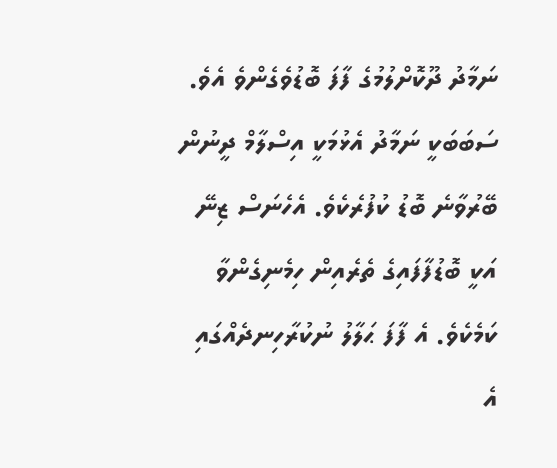ނަމާދު ދޫކޮށްލުމުގެ ފާފަ ބޮޑުވެގެންވެ އެވެ. ސަބަބަކީ ނަމާދު އެޅުމަކީ އިސްލާމް ދީނުން ބޭރުވާނެ ބޮޑު ކުފުރެކެވެ. އެހެނަސް ޒިނޭ އަކީ ބޮޑުފާފައިގެ ތެރެއިން ހިމެނިގެންވާ ކަމެކެވެ. އެ ފާފަ ޙަލާލު ނުކުރާހިނދެއްގައި އެ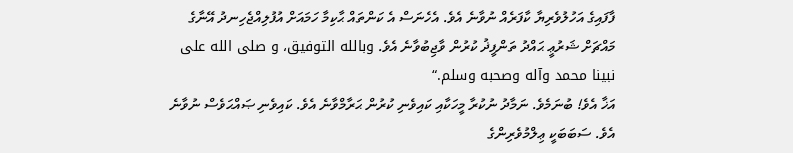ފާފައިގެ އަހުލުވެރިޔާ ކާފަރެއް ނުވާނެ އެވެ. އެހެނަސް އެ ކަންތައް ޙާކިމާ ހަމައަށް އުފުލިއްޖެހިނދު އޭނާގެ މައްޗަށް ޝަރުޢީ ޙައްދު ތަންފީޛު ކުރުން ވާޖިބުވާނެ އެވެ. وبالله التوفيق، و صلى الله على نبينا محمد وآله وصحبه وسلم.“
އަޚާ އެވެ! ބުނަމެވެ. ނަމާދު ނުކުރާ މީހަކާއި ކައިވެނި ކުރުން ޙަރާމްވާނެ އެވެ. ކައިވެނި ޞައްޙަވެސް ނުވާނެ އެވެ. ސަބަބަކީ ޢިލްމުވެރިންގެ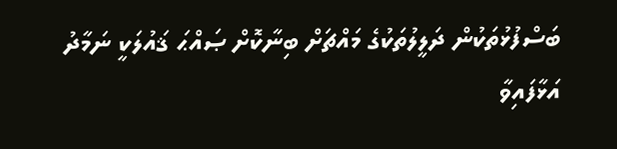ބަސްފުޅުތަކުން ދަލީލުތަކުގެ މައްޗަށް ބިނާކޮށް ޞައްޙަ ޤައުލަކީ ނަމާދު އަޅާފައިވާ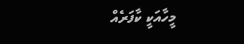މީހާއަކީ ކާފަރެއް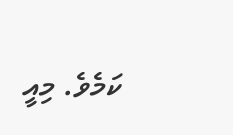ކަމެވެ. މިއީ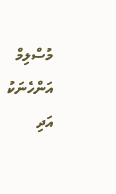މުސްލިމް އަންހެނަކު އަދި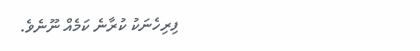ފިރިހެނަކު ކުރާނެ ކަމެއް ނޫނެވެ.